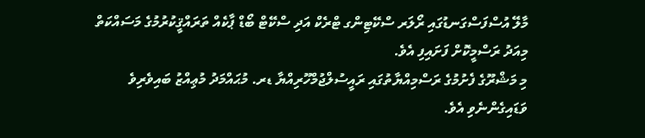މާލޭ އުސްފަސްގަނޑުގައި ރޯލަރ ސްކޭޓިންގ ޓްރެކް އަދި ސްކޭޓް ބޯޑް ޕާކެއް ތަރައްޤީކުރުމުގެ މަސައްކަތް މިއަދު ރަސްމީކޮށް ފަށައިފި އެވެ.
މި މަޝްރޫގެ ފެށުމުގެ ރަސްމިއްޔާތުގައި ރައީސުލްޖުމްހޫރިއްޔާ ޑރ. މުޙައްމަދު މުޢިއްޒު ބައިވެރިވެ ވަޑައިގެންނެވި އެވެ.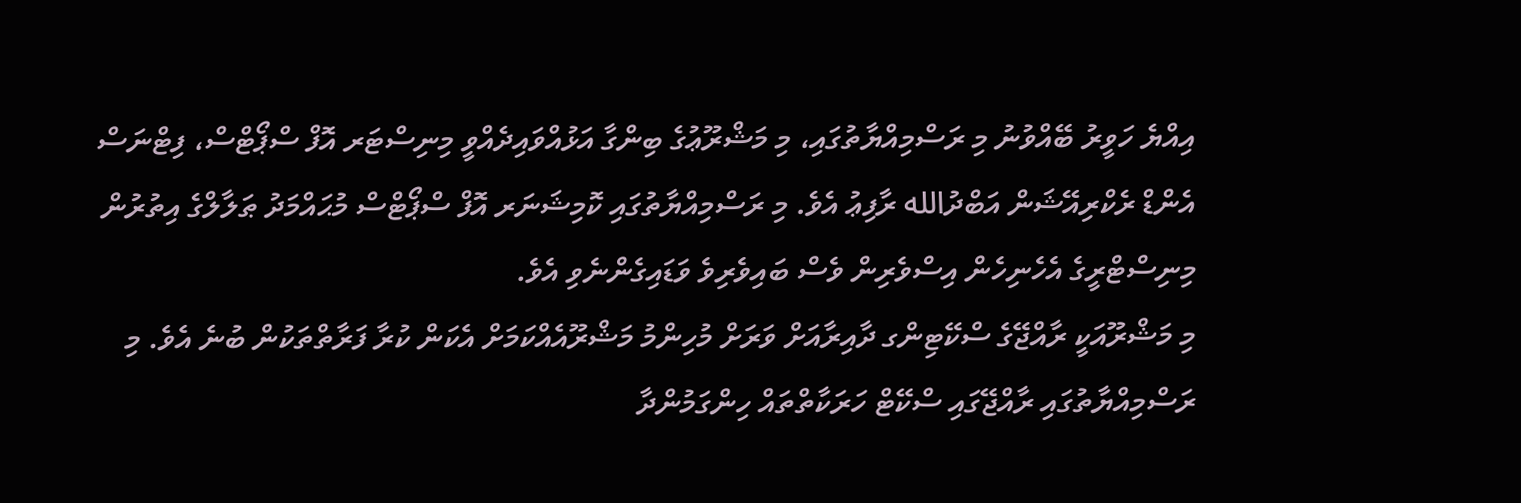އިއްޔެ ހަވީރު ބޭއްވުނު މި ރަސްމިއްޔާތުގައި، މި މަޝްރޫޢުގެ ބިންގާ އަޅުއްވައިދެއްވީ މިނިސްޓަރ އޮފް ސްޕޯޓްސް، ފިޓްނަސް އެންޑް ރެކްރިއޭޝަން އަބްދުالله ރާފިޢު އެވެ. މި ރަސްމިއްޔާތުގައި ކޮމިޝަނަރ އޮފް ސްޕޯޓްސް މުޙައްމަދު ޠަލާލްގެ އިތުރުން މިނިސްޓްރީގެ އެހެނިހެން އިސްވެރިން ވެސް ބައިވެރިވެ ވަޑައިގެންނެވި އެވެ.
މި މަޝްރޫއަކީ ރާއްޖޭގެ ސްކޭޓިންގ ދާއިރާއަށް ވަރަށް މުހިންމު މަޝްރޫއެއްކަމަށް އެކަން ކުރާ ފަރާތްތަކުން ބުނެ އެވެ. މި ރަސްމިއްޔާތުގައި ރާއްޖޭގައި ސްކޭޓް ހަރަކާތްތައް ހިންގަމުންދާ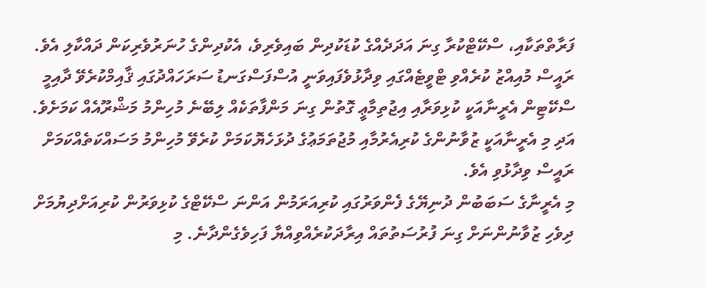ފަރާތްތަކާއި، ސްކޭޓްކުރާ ގިނަ އަދަދެއްގެ ކުޑަކުދިން ބައިވެރިވެ، އެކުދިންގެ ހުނަރުވެރިކަން ދައްކާލި އެވެ.
ރައީސް މުއިއްޒު ކުރެއްވި ޓްވީޓެއްގައި ވިދާޅުވެފައިވަނީ އުސްފަސްގަނޑު ސަރަހައްދުގައި ޤާއިމްކުރެވޭ ދާއިމީ ސްކޭޓިން އެރީނާއަކީ ކުޅިވަރާއި އިޖުތިމާޢީ ގޮތުން ގިނަ މަންފާތަކެއް ލިބޭނެ މުހިންމު މަޝްރޫއެއް ކަމަށެވެ. އަދި މި އެރީނާއަކީ ޒުވާނުންގެ ކުރިއެރުމާއި މުޖުތަމަޢުގެ ދުޅަހެޔޮކަމަށް ކުރެވޭ މުހިންމު މަސައްކަތެއްކަމަށް ރައީސް ވިދާޅުވި އެވެ.
މި އެރީނާގެ ސަބަބުން ދުނިޔޭގެ ފެންވަރުގައި ކުރިއަރަމުން އަންނަ ސްކޭޓްގެ ކުޅިވަރުން ކުރިއަށްދިޔުމަށް ދިވެހި ޒުވާނުންނަށް ގިނަ ފުރުސަތުތައް އިރާދަކުރެއްވިއްޔާ ފަހިވެގެންދާނެ. މި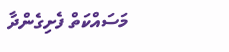މަސައްކަތް ފެށިގެންދާ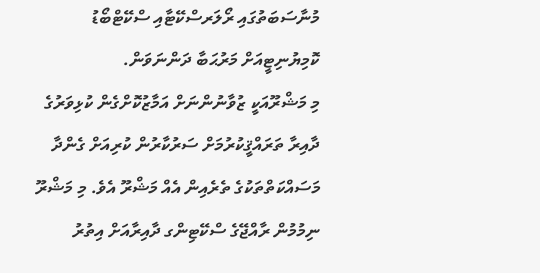މުނާސަބަތުގައި ރޯލަރސްކޭޓާއި ސްކޭޓްބޯޑު ކޮމިޔުނިޓީއަށް މަރުޙަބާ ދަންނަވަން.
މި މަޝްރޫއަކީ ޒުވާނުންނަށް އަމާޒުކޮށްގެން ކުޅިވަރުގެ ދާއިރާ ތަރައްޤީކުރުމަށް ސަރުކާރުން ކުރިއަށް ގެންދާ މަސައްކަތްތަކުގެ ތެރެއިން އެއް މަޝްރޫ އެވެ. މި މަޝްރޫ ނިމުމުން ރާއްޖޭގެ ސްކޭޓިންގ ދާއިރާއަށް އިތުރު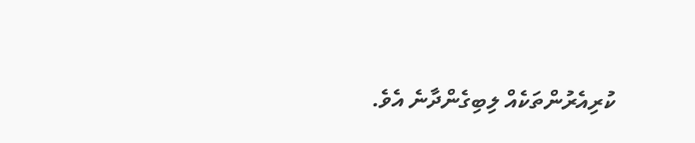ކުރިއެރުންތަކެއް ލިބިގެންދާނެ އެވެ.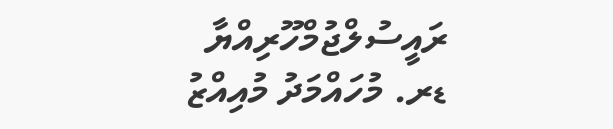ރައީސުލްޖުމްހޫރިއްޔާ ޑރ. މުހައްމަދު މުއިއްޒު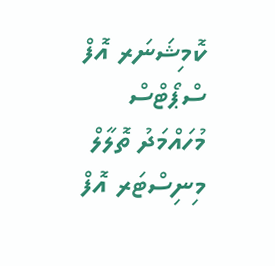ކޮމިޝަނަރ އޮފް ސްޕޯޓްސް މުހައްމަދު ތޮލާލް މިނިސްޓަރ އޮފް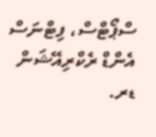ސްޕޯޓްސް، ފިޓްނަސް އެންޑް ރެކްރިއޭޝަން ޑރ.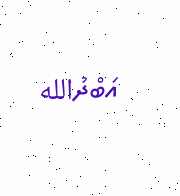އަބްދުالله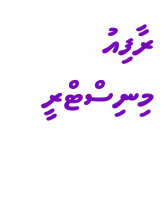ރާފިއު މިނިސްޓްރީ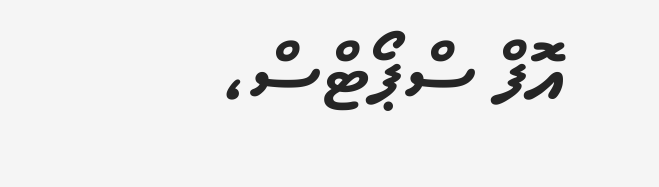އޮފް ސްޕޯޓްސް،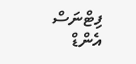ފިޓްނަސް އެންޑް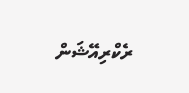ރެކްރިއޭޝަން